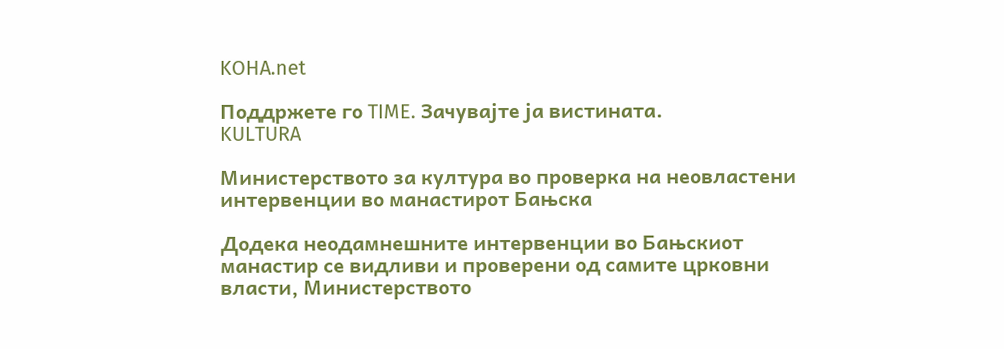KOHA.net

Поддржете го TIME. Зачувајте ја вистината.
KULTURA

Министерството за култура во проверка на неовластени интервенции во манастирот Бањска

Додека неодамнешните интервенции во Бањскиот манастир се видливи и проверени од самите црковни власти, Министерството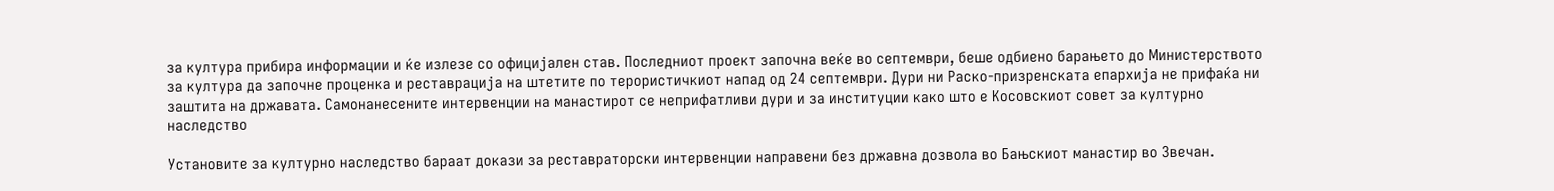за култура прибира информации и ќе излезе со официјален став. Последниот проект започна веќе во септември, беше одбиено барањето до Министерството за култура да започне проценка и реставрација на штетите по терористичкиот напад од 24 септември. Дури ни Раско-призренската епархија не прифаќа ни заштита на државата. Самонанесените интервенции на манастирот се неприфатливи дури и за институции како што е Косовскиот совет за културно наследство

Установите за културно наследство бараат докази за реставраторски интервенции направени без државна дозвола во Бањскиот манастир во Звечан.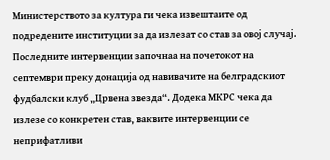Министерството за култура ги чека извештаите од подредените институции за да излезат со став за овој случај. Последните интервенции започнаа на почетокот на септември преку донација од навивачите на белградскиот фудбалски клуб „Црвена звезда“. Додека МКРС чека да излезе со конкретен став, ваквите интервенции се неприфатливи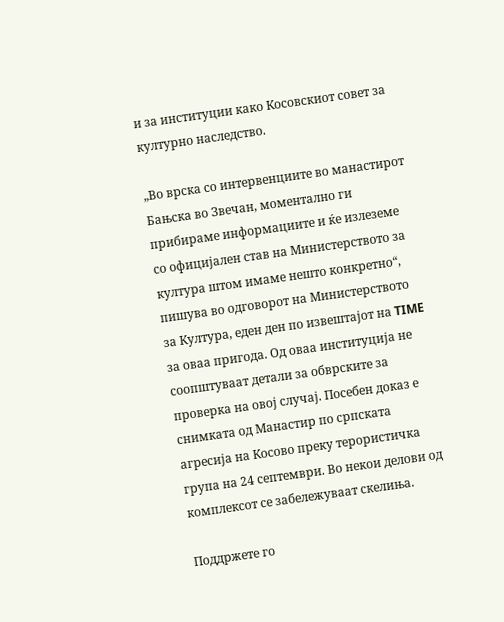и за институции како Косовскиот совет за културно наследство.

„Во врска со интервенциите во манастирот Бањска во Звечан, моментално ги прибираме информациите и ќе излеземе со официјален став на Министерството за култура штом имаме нешто конкретно“, пишува во одговорот на Министерството за Култура, еден ден по извештајот на TIME за оваа пригода. Од оваа институција не соопштуваат детали за обврските за проверка на овој случај. Посебен доказ е снимката од Манастир по српската агресија на Косово преку терористичка група на 24 септември. Во некои делови од комплексот се забележуваат скелиња.

Поддржете го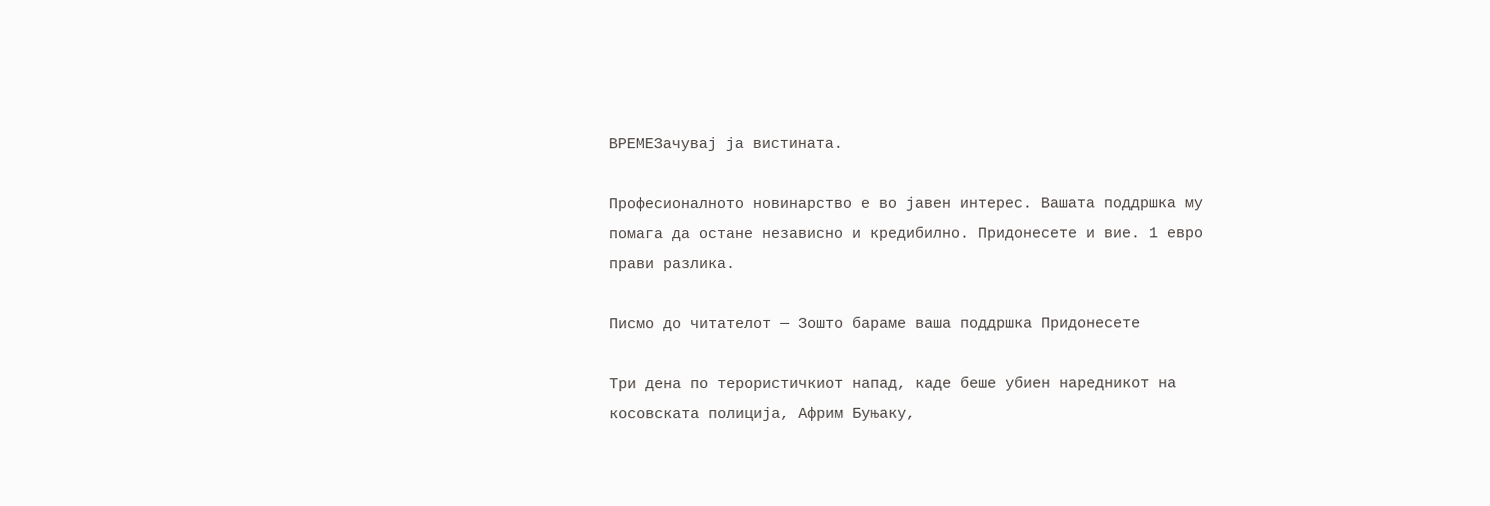ВРЕМЕЗачувај ја вистината.

Професионалното новинарство е во јавен интерес. Вашата поддршка му помага да остане независно и кредибилно. Придонесете и вие. 1 евро прави разлика.

Писмо до читателот — Зошто бараме ваша поддршка Придонесете

Три дена по терористичкиот напад, каде беше убиен наредникот на косовската полиција, Африм Буњаку,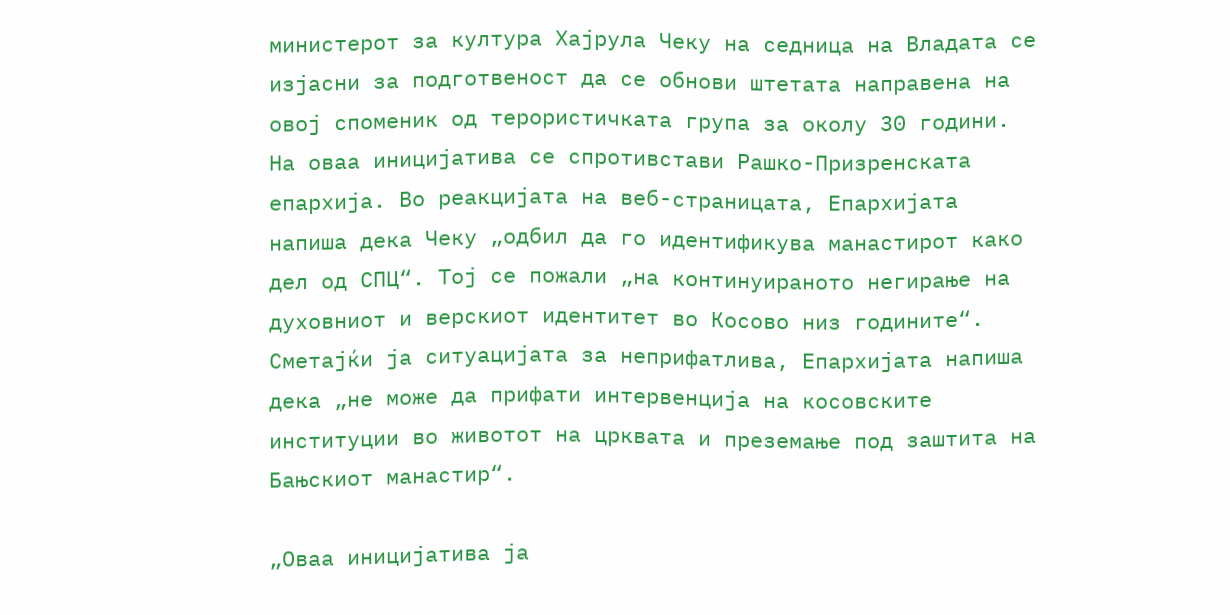министерот за култура Хајрула Чеку на седница на Владата се изјасни за подготвеност да се обнови штетата направена на овој споменик од терористичката група за околу 30 години. На оваа иницијатива се спротивстави Рашко-Призренската епархија. Во реакцијата на веб-страницата, Епархијата напиша дека Чеку „одбил да го идентификува манастирот како дел од СПЦ“. Тој се пожали „на континуираното негирање на духовниот и верскиот идентитет во Косово низ годините“. Сметајќи ја ситуацијата за неприфатлива, Епархијата напиша дека „не може да прифати интервенција на косовските институции во животот на црквата и преземање под заштита на Бањскиот манастир“.

„Оваа иницијатива ја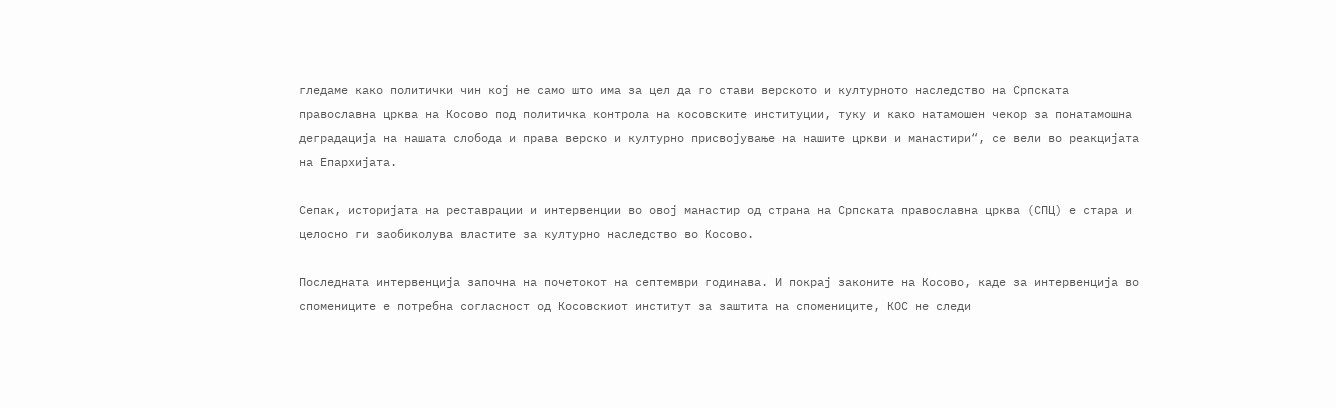гледаме како политички чин кој не само што има за цел да го стави верското и културното наследство на Српската православна црква на Косово под политичка контрола на косовските институции, туку и како натамошен чекор за понатамошна деградација на нашата слобода и права верско и културно присвојување на нашите цркви и манастири“, се вели во реакцијата на Епархијата.

Сепак, историјата на реставрации и интервенции во овој манастир од страна на Српската православна црква (СПЦ) е стара и целосно ги заобиколува властите за културно наследство во Косово.

Последната интервенција започна на почетокот на септември годинава. И покрај законите на Косово, каде за интервенција во спомениците е потребна согласност од Косовскиот институт за заштита на спомениците, КОС не следи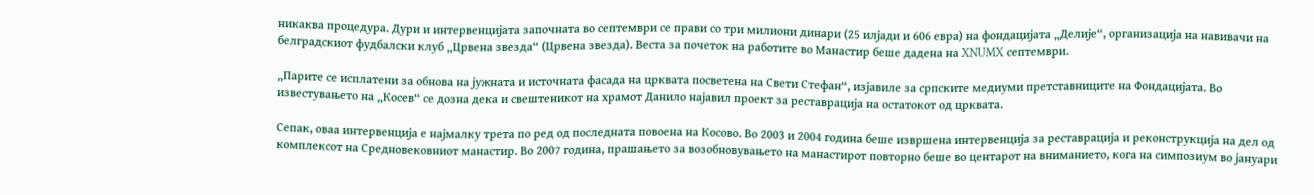никаква процедура. Дури и интервенцијата започната во септември се прави со три милиони динари (25 илјади и 606 евра) на фондацијата „Делије“, организација на навивачи на белградскиот фудбалски клуб „Црвена звезда“ (Црвена звезда). Веста за почеток на работите во Манастир беше дадена на XNUMX септември.

„Парите се исплатени за обнова на јужната и источната фасада на црквата посветена на Свети Стефан“, изјавиле за српските медиуми претставниците на Фондацијата. Во известувањето на „Косев“ се дозна дека и свештеникот на храмот Данило најавил проект за реставрација на остатокот од црквата.

Сепак, оваа интервенција е најмалку трета по ред од последната повоена на Косово. Во 2003 и 2004 година беше извршена интервенција за реставрација и реконструкција на дел од комплексот на Средновековниот манастир. Во 2007 година, прашањето за возобновувањето на манастирот повторно беше во центарот на вниманието, кога на симпозиум во јануари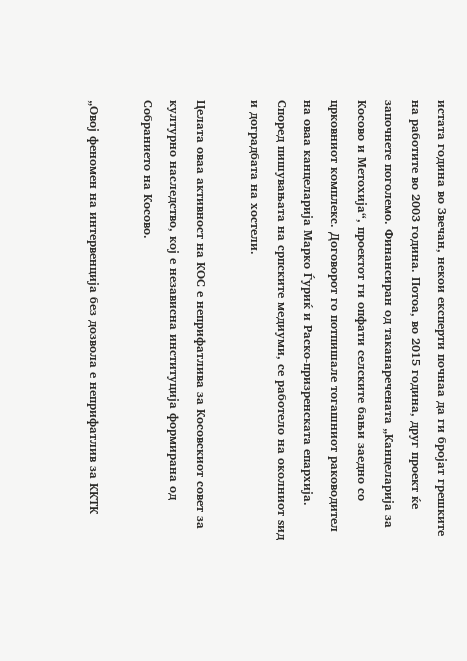истата година во Звечан, некои експерти почнаа да ги бројат грешките на работите во 2003 година. Потоа, во 2015 година, друг проект ќе започнете поголемо. Финансиран од таканаречената „Канцеларија за Косово и Метохија“, проектот ги опфати селските бањи заедно со црковниот комплекс. Договорот го потпишале тогашниот раководител на оваа канцеларија Марко Ѓуриќ и Раско-призренската епархија. Според пишувањата на српските медиуми, се работело на околниот ѕид и доградбата на хостели.

Целата оваа активност на КОС е неприфатлива за Косовскиот совет за културно наследство, кој е независна институција формирана од Собранието на Косово.

„Овој феномен на интервенција без дозвола е неприфатлив за ККТК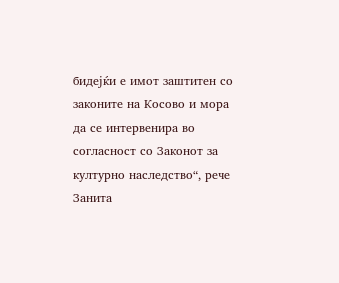бидејќи е имот заштитен со законите на Косово и мора да се интервенира во согласност со Законот за културно наследство“, рече Занита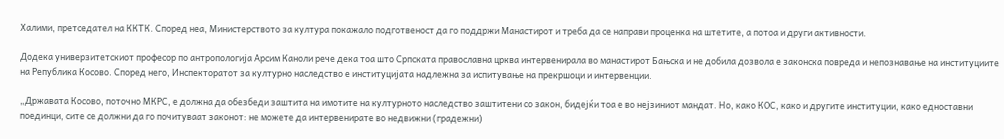Халими, претседател на ККТК. Според неа, Министерството за култура покажало подготвеност да го поддржи Манастирот и треба да се направи проценка на штетите, а потоа и други активности.

Додека универзитетскиот професор по антропологија Арсим Каноли рече дека тоа што Српската православна црква интервенирала во манастирот Бањска и не добила дозвола е законска повреда и непознавање на институциите на Република Косово. Според него, Инспекторатот за културно наследство е институцијата надлежна за испитување на прекршоци и интервенции.

„Државата Косово, поточно МКРС, е должна да обезбеди заштита на имотите на културното наследство заштитени со закон, бидејќи тоа е во нејзиниот мандат. Но, како КОС, како и другите институции, како едноставни поединци, сите се должни да го почитуваат законот: не можете да интервенирате во недвижни (градежни)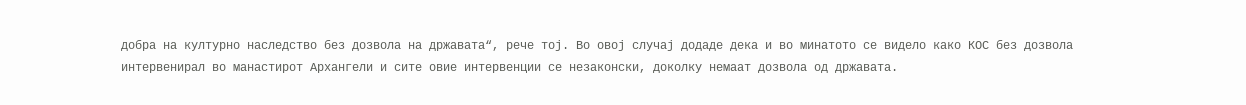добра на културно наследство без дозвола на државата“, рече тој. Во овој случај додаде дека и во минатото се видело како КОС без дозвола интервенирал во манастирот Архангели и сите овие интервенции се незаконски, доколку немаат дозвола од државата.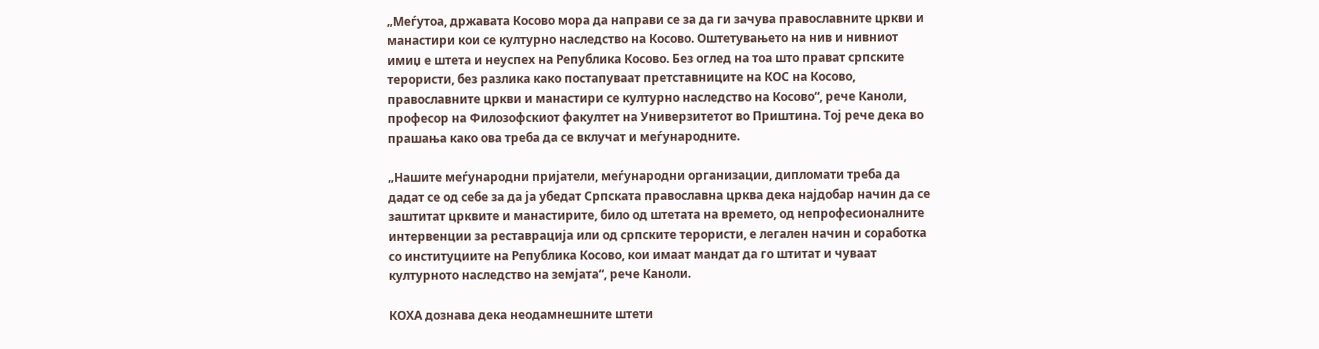„Меѓутоа, државата Косово мора да направи се за да ги зачува православните цркви и манастири кои се културно наследство на Косово. Оштетувањето на нив и нивниот имиџ е штета и неуспех на Република Косово. Без оглед на тоа што прават српските терористи, без разлика како постапуваат претставниците на КОС на Косово, православните цркви и манастири се културно наследство на Косово“, рече Каноли, професор на Филозофскиот факултет на Универзитетот во Приштина. Тој рече дека во прашања како ова треба да се вклучат и меѓународните.

„Нашите меѓународни пријатели, меѓународни организации, дипломати треба да дадат се од себе за да ја убедат Српската православна црква дека најдобар начин да се заштитат црквите и манастирите, било од штетата на времето, од непрофесионалните интервенции за реставрација или од српските терористи, е легален начин и соработка со институциите на Република Косово, кои имаат мандат да го штитат и чуваат културното наследство на земјата“, рече Каноли.

КОХА дознава дека неодамнешните штети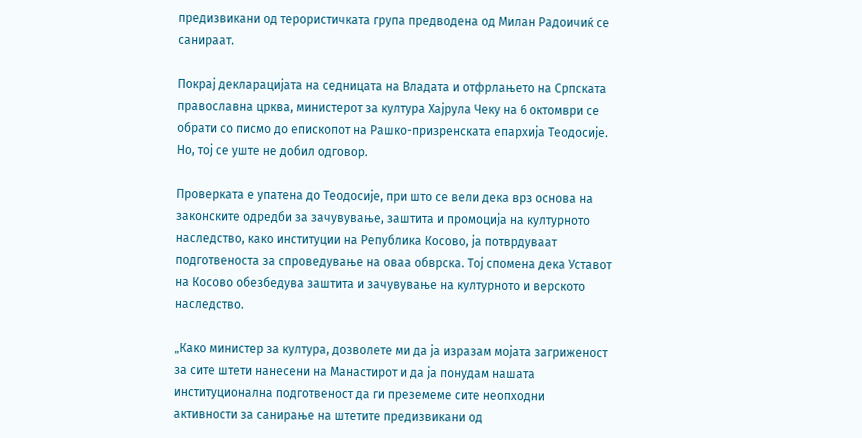предизвикани од терористичката група предводена од Милан Радоичиќ се санираат.

Покрај декларацијата на седницата на Владата и отфрлањето на Српската православна црква, министерот за култура Хајрула Чеку на 6 октомври се обрати со писмо до епископот на Рашко-призренската епархија Теодосије. Но, тој се уште не добил одговор.

Проверката е упатена до Теодосије, при што се вели дека врз основа на законските одредби за зачувување, заштита и промоција на културното наследство, како институции на Република Косово, ја потврдуваат подготвеноста за спроведување на оваа обврска. Тој спомена дека Уставот на Косово обезбедува заштита и зачувување на културното и верското наследство.

„Како министер за култура, дозволете ми да ја изразам мојата загриженост за сите штети нанесени на Манастирот и да ја понудам нашата институционална подготвеност да ги преземеме сите неопходни активности за санирање на штетите предизвикани од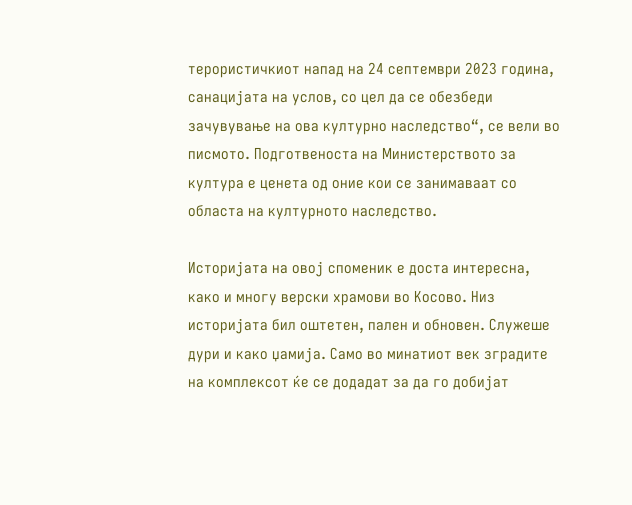терористичкиот напад на 24 септември 2023 година, санацијата на услов, со цел да се обезбеди зачувување на ова културно наследство“, се вели во писмото. Подготвеноста на Министерството за култура е ценета од оние кои се занимаваат со областа на културното наследство.

Историјата на овој споменик е доста интересна, како и многу верски храмови во Косово. Низ историјата бил оштетен, пален и обновен. Служеше дури и како џамија. Само во минатиот век зградите на комплексот ќе се додадат за да го добијат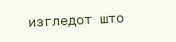изгледот што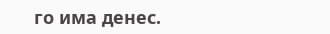го има денес.